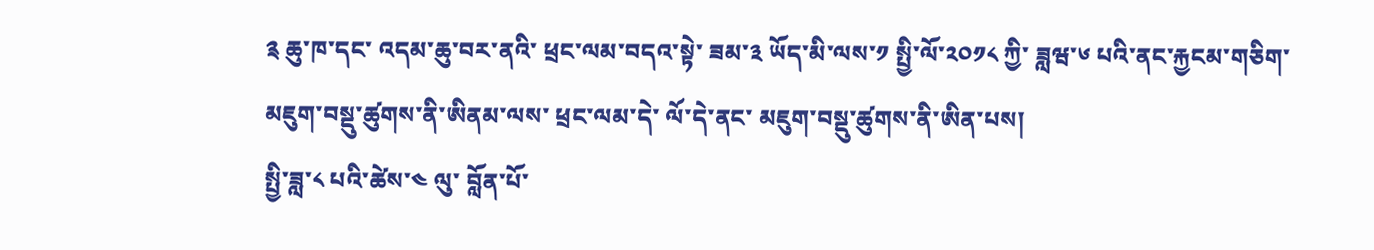༉ ཆུ་ཁ་དང་ འདམ་ཆུ་བར་ནའི་ ཕྲང་ལམ་བདའ་སྟེ་ ཟམ་༣ ཡོད་མི་ལས་༡ སྤྱི་ལོ་༢༠༡༨ ཀྱི་ ཟླཝ་༦ པའི་ནང་རྐྱངམ་གཅིག་ མཇུག་བསྡུ་ཚུགས་ནི་ཨིནམ་ལས་ ཕྲང་ལམ་དེ་ ལོ་དེ་ནང་ མཇུག་བསྡུ་ཚུགས་ནི་ཨིན་པས།
སྤྱི་ཟླ་༨ པའི་ཚེས་༤ ལུ་ བློན་པོ་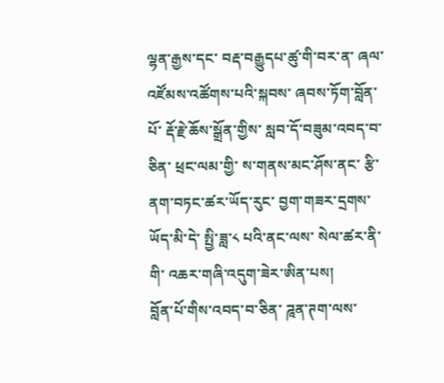ལྷན་རྒྱས་དང་ བརྡ་བརྒྱུདཔ་ཚུ་གི་བར་ན་ ཞལ་འཛོམས་འཚོགས་པའི་སྐབས་ ཞབས་ཏོག་བློན་པོ་ རྡོ་རྗེ་ཆོས་སྒྲོན་གྱིས་ སླབ་དོ་བཟུམ་འབད་བ་ཅིན་ ཕྲང་ལམ་གྱི་ ས་གནས་མང་ཤོས་ནང་ རྩི་ནག་བཏང་ཚར་ཡོད་རུང་ བྱག་གཟར་དྲགས་ཡོད་མི་དེ་ སྤྱི་ཟླ་༨ པའི་ནང་ལས་ སེལ་ཚར་ནི་གི་ འཆར་གཞི་འདུག་ཟེར་ཨིན་པས།
བློན་པོ་གིས་འབད་བ་ཅིན་ ཌཱན་ཊག་ལས་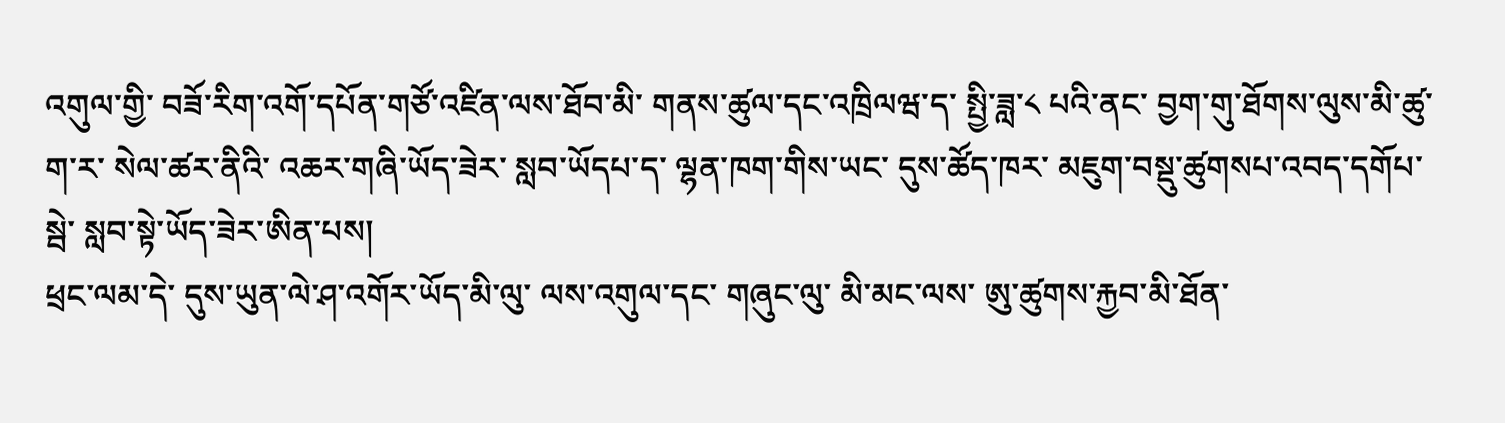འགུལ་གྱི་ བཟོ་རིག་འགོ་དཔོན་གཙོ་འཛིན་ལས་ཐོབ་མི་ གནས་ཚུལ་དང་འཁྲིལཝ་ད་ སྤྱི་ཟླ་༨ པའི་ནང་ བྱག་གུ་ཐོགས་ལུས་མི་ཚུ་ག་ར་ སེལ་ཚར་ནིའི་ འཆར་གཞི་ཡོད་ཟེར་ སླབ་ཡོདཔ་ད་ ལྷན་ཁག་གིས་ཡང་ དུས་ཚོད་ཁར་ མཇུག་བསྡུ་ཚུགསཔ་འབད་དགོཔ་སྦེ་ སླབ་སྟེ་ཡོད་ཟེར་ཨིན་པས།
ཕྲང་ལམ་དེ་ དུས་ཡུན་ལེ་ཤ་འགོར་ཡོད་མི་ལུ་ ལས་འགུལ་དང་ གཞུང་ལུ་ མི་མང་ལས་ ཨུ་ཚུགས་རྐྱབ་མི་ཐོན་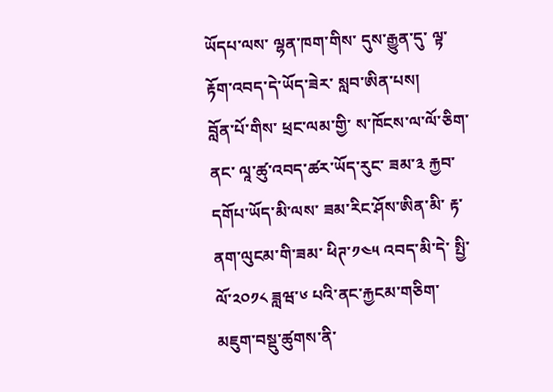ཡོདཔ་ལས་ ལྷན་ཁག་གིས་ དུས་རྒྱུན་དུ་ ལྟ་རྟོག་འབད་དེ་ཡོད་ཟེར་ སླབ་ཨིན་པས།
བློན་པོ་གིས་ ཕྲང་ལམ་གྱི་ ས་ཁོངས་ལ་ལོ་ཅིག་ནང་ ལཱ་ཚུ་འབད་ཚར་ཡོད་རུང་ ཟམ་༣ རྐྱབ་དགོཔ་ཡོད་མི་ལས་ ཟམ་རིང་ཤོས་ཨིན་མི་ རྟ་ནག་ལུངམ་གི་ཟམ་ ཕིཊ་༡༤༥ འབད་མི་དེ་ སྤྱི་ལོ་༢༠༡༨ ཟླཝ་༦ པའི་ནང་རྐྱངམ་གཅིག་ མཇུག་བསྡུ་ཚུགས་ནི་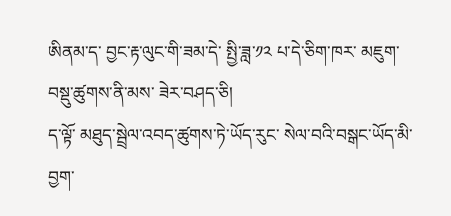ཨིནམ་ད་ བྱང་རྟ་ལུང་གི་ཟམ་དེ་ སྤྱི་ཟླ་༡༢ པ་དེ་ཅིག་ཁར་ མཇུག་བསྡུ་ཚུགས་ནི་མས་ ཟེར་བཤད་ཅི།
ད་ལྟོ་ མཐུད་སྦྲེལ་འབད་ཚུགས་ཏེ་ཡོད་རུང་ སེལ་བའི་བསྒང་ཡོད་མི་ བྱག་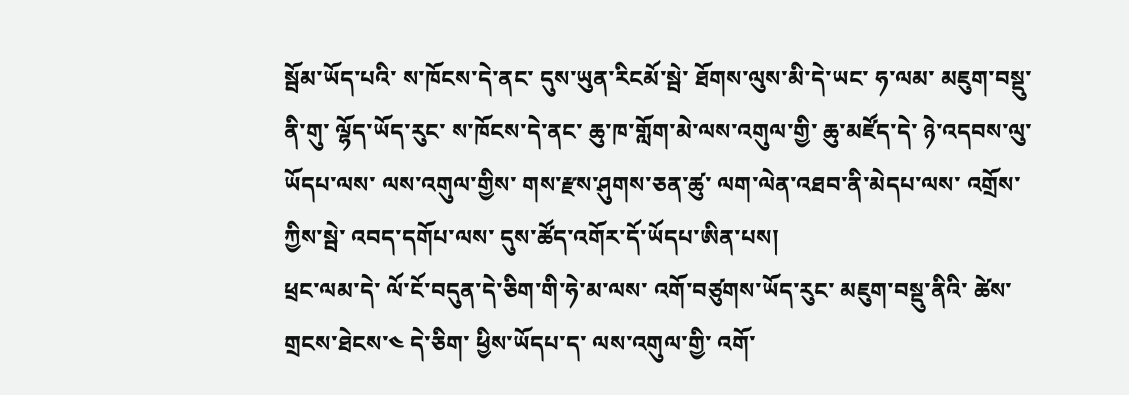སྦོམ་ཡོད་པའི་ ས་ཁོངས་དེ་ནང་ དུས་ཡུན་རིངམོ་སྦེ་ ཐོགས་ལུས་མི་དེ་ཡང་ ཧ་ལམ་ མཇུག་བསྡུ་ནི་གུ་ ལྷོད་ཡོད་རུང་ ས་ཁོངས་དེ་ནང་ ཆུ་ཁ་གློག་མེ་ལས་འགུལ་གྱི་ ཆུ་མཛོད་དེ་ ཉེ་འདབས་ལུ་ཡོདཔ་ལས་ ལས་འགུལ་གྱིས་ གས་རྫས་ཤུགས་ཅན་ཚུ་ ལག་ལེན་འཐབ་ནི་མེདཔ་ལས་ འགྲོས་ཀྱིས་སྦེ་ འབད་དགོཔ་ལས་ དུས་ཚོད་འགོར་དོ་ཡོདཔ་ཨིན་པས།
ཕྲང་ལམ་དེ་ ལོ་ངོ་བདུན་དེ་ཅིག་གི་ཧེ་མ་ལས་ འགོ་བཙུགས་ཡོད་རུང་ མཇུག་བསྡུ་ནིའི་ ཚེས་གྲངས་ཐེངས་༤ དེ་ཅིག་ ཕྱིས་ཡོདཔ་ད་ ལས་འགུལ་གྱི་ འགོ་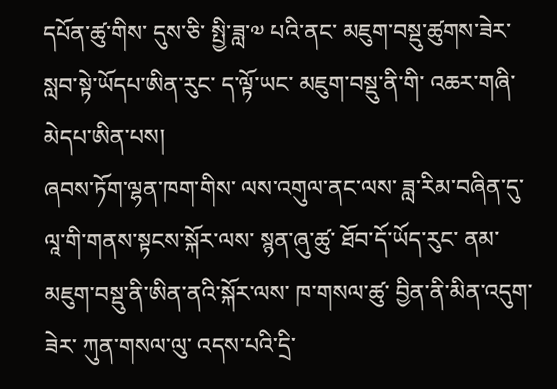དཔོན་ཚུ་གིས་ དུས་ཅི་ སྤྱི་ཟླ་༧ པའི་ནང་ མཇུག་བསྡུ་ཚུགས་ཟེར་ སླབ་སྟེ་ཡོདཔ་ཨིན་རུང་ ད་ལྟོ་ཡང་ མཇུག་བསྡུ་ནི་གི་ འཆར་གཞི་མེདཔ་ཨིན་པས།
ཞབས་ཏོག་ལྷན་ཁག་གིས་ ལས་འགུལ་ནང་ལས་ ཟླ་རིམ་བཞིན་དུ་ ལཱ་གི་གནས་སྟངས་སྐོར་ལས་ སྙན་ཞུ་ཚུ་ ཐོབ་དོ་ཡོད་རུང་ ནམ་མཇུག་བསྡུ་ནི་ཨིན་ནའི་སྐོར་ལས་ ཁ་གསལ་ཚུ་ བྱིན་ནི་མིན་འདུག་ཟེར་ ཀུན་གསལ་ལུ་ འདས་པའི་དྲི་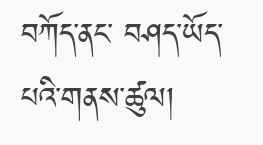བཀོད་ནང་ བཤད་ཡོད་པའི་གནས་ཚུལ།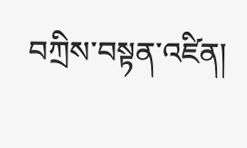བཀྲིས་བསྟན་འཛིན།